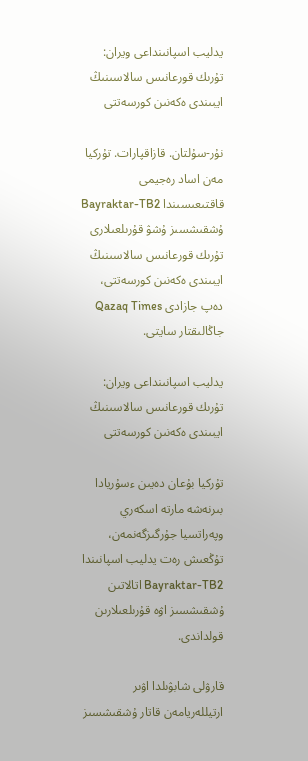يدليب اسپانىنداعى ويران: تۇرىك قورعانىس سالاسىنىڭ ايبىندى ەكەنىن كورسەتتى

نۇر-سۇلتان. قازاقپارات. تۇركيا مەن اساد رەجيمى قاقتىعىسىندا Bayraktar-TB2 ۇشقىشسىز ۇشۋ قۇرىلعىلارى تۇرىك قورعانىس سالاسىنىڭ ايبىندى ەكەنىن كورسەتتى، دەپ جازادى Qazaq Times جاڭالىقتار سايتى.

يدليب اسپانىنداعى ويران: تۇرىك قورعانىس سالاسىنىڭ ايبىندى ەكەنىن كورسەتتى

تۇركيا بۇعان دەيىن ءسۇريادا بىرنەشە مارتە اسكەري وپەراتسيا جۇرگىزگەنمەن، تۇڭعىش رەت يدليب اسپانىندا Bayraktar-TB2 اتالاتىن ۇشقىشسىز اۋە قۇرىلعىلارىن قولداندى.

قارۋلى شابۋىلدا اۋىر ارتيللەريامەن قاتار ۇشقىشسىز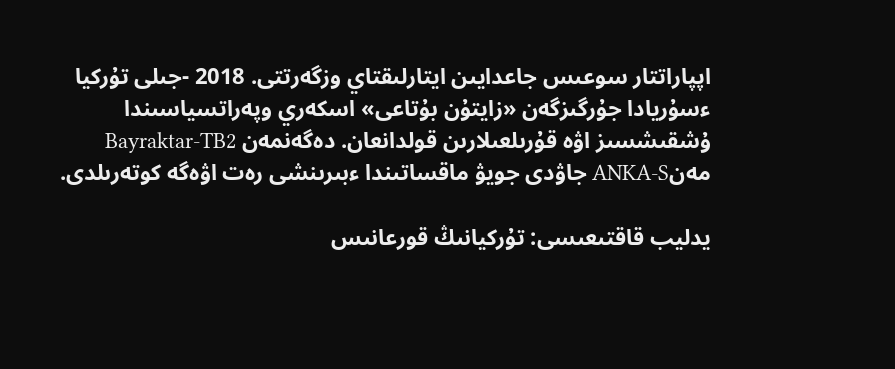اپپاراتتار سوعىس جاعدايىن ايتارلىقتاي وزگەرتتى. 2018 -جىلى تۇركيا ءسۇريادا جۇرگىزگەن «زايتۇن بۇتاعى» اسكەري وپەراتسياسىندا ۇشقىشسىز اۋە قۇرىلعىلارىن قولدانعان. دەگەنمەن Bayraktar-TB2 مەنANKA-S جاۋدى جويۋ ماقساتىندا ءبىرىنشى رەت اۋەگە كوتەرىلدى.

يدليب قاقتىعىسى: تۇركيانىڭ قورعانىس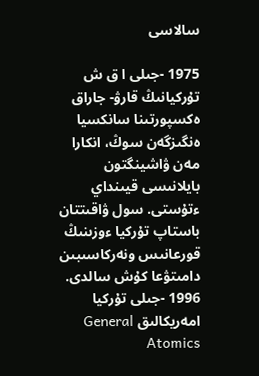سالاسى

1975 -جىلى ا ق ش تۇركيانىڭ قارۋ- جاراق ەكسپورتىنا سانكسيا ەنگىزگەن سوڭ، انكارا مەن ۋاشينگتون بايلانىسى قيىنداي ءتۇستى. سول ۋاقىتتان باستاپ تۇركيا ءوزىنىڭ قورعانىس ونەركاسىبىن دامىتۋعا كۇش سالدى. 1996 -جىلى تۇركيا امەريكالىق General Atomics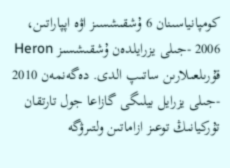كومپانياسىنان 6 ۇشقىشسىز اۋە اپپاراتىن، 2006 -جىلى يزرايلدەن ۇشقىشسىز Heron قۇرىلعىلارىن ساتىپ الدى. دەگەنمەن 2010 -جىلى يزرايل بيلىگى گازاعا جول تارتقان تۇركيانىڭ توعىز ازاماتىن ولتىرۋگە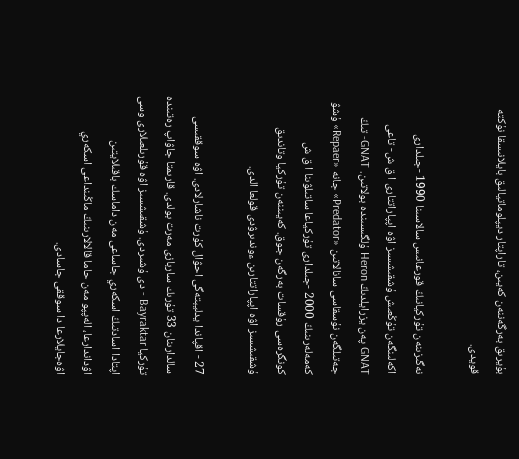بۇيرىق بەرگەننەن كەيىن، تاراپتار ديپلوماتيالىق بايلانىسقا نۇكتە قويدى.

نەگىزىنەن تۇركيانىڭ قورعانىس سالاسىنا 1990 -جىلدارى اكەلىنگەن تۇڭعىش ۇشقىشسىز اۋە اپپاراتتارى ا ق ش- تاعى GNAT پەن يزرايلدىڭ Heron ۇلگىسىندە بولاتىن. GNAT- تىڭ جەتىلگەن نۇسقاسى سانالاتىن «Predator» جانە «Repaer» ۇشۋ كەمەلەرىنىڭ 2000 -جىلدارى تۇركياعا ساتىلۋىنا ا ق ش كونگرەسى رۇقسات بەرگەن جوق. كەيىننەن تۇركيا وتاندىق ۇشقىشسىز اۋە اپپاراتتارىن ءوندىرۋدى قولعا الدى.

27 - اقپاندا يدليبتەگى احۋال كۇرت ناشارلادى. اۋە سوققىسى سالدارىنان 33 تۇرىك ساربازى مەرت بولدى. قارىمتا جاۋاپ رەتىندە تۇركيا Bayraktar - دى ۇشىردى. ۇشقىشسىز اۋە قۇرىلعىلارى وسى اپتادا اسادتىڭ اسكەري جاساعى مەن داماسك باقىلايتىن اۋداندارعا، الەپپو مەن حاما قالالارىنىڭ ماڭىنداعى اسكەري اۋەجايلارعا دا سوققى جاسادى.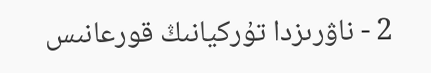2 - ناۋرىزدا تۇركيانىڭ قورعانىس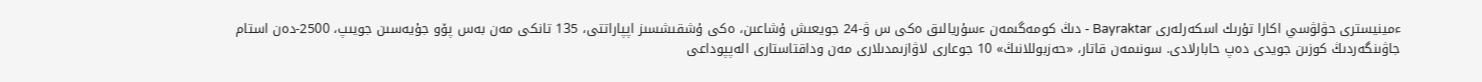ءمينيسترى حۋلۋسي اكارا تۇرىك اسكەرلەرى Bayraktar - دىڭ كومەگىمەن ءسۇريالىق ەكى س ۋ-24 جويعىش ۇشاعىن، ەكى ۇشقىشسىز اپپاراتتى، 135 تانكى مەن بەس پۆو جۇيەسىن جويىپ، 2500-دەن استام جاۋىنگەردىڭ كوزىن جويدى دەپ حابارلادى. سونىمەن قاتار، «حەزبوللانىڭ» 10 جوعارى لاۋازىمدىلارى مەن وداقتاستارى الەپپوداعى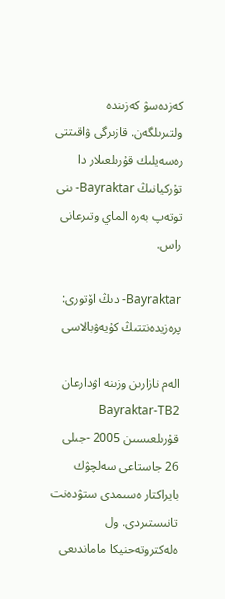كەزدەسۋ كەزىندە ولتىرىلگەن. قازىرگى ۋاقىتتى رەسەيلىك قۇرىلعىلار دا تۇركيانىڭ Bayraktar- ىنى توتەپ بەرە الماي وتىرعانى راس.

Bayraktar- دىڭ اۆتورى: پرەزيدەنتتىڭ كۇيەۋبالاسى

الەم نازارىن وزىنە اۋدارعان Bayraktar-TB2 قۇرىلعىسىن 2005 -جىلى 26 جاستاعى سەلچۋك بايراكتار ەسىمدى ستۋدەنت تانىستىردى. ول ەلەكتروتەحنيكا ماماندىعى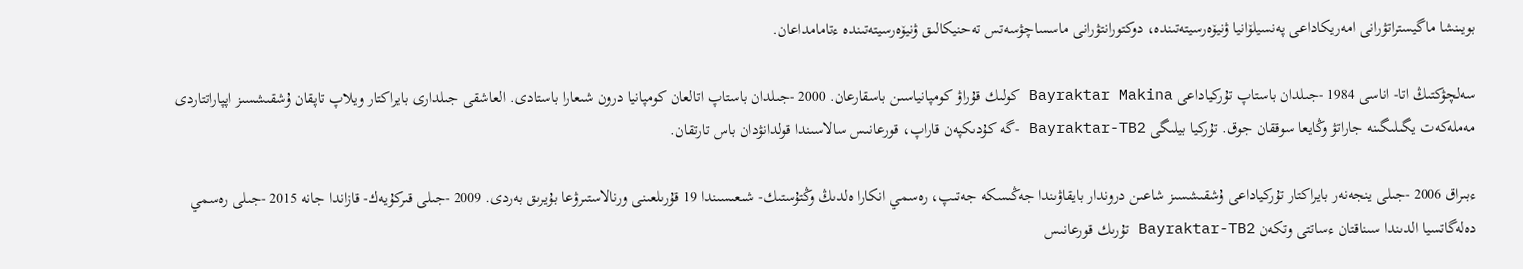بويىنشا ماگيستراتۋرانى امەريكاداعى پەنسيلۆانيا ۋنيۆەرسيتەتىندە، دوكتورانتۋرانى ماسساچۋسەتس تەحنيكالىق ۋنيۆەرسيتەتىندە ءتامامداعان.

سەلچۋكتىڭ اتا- اناسى 1984 -جىلدان باستاپ تۇركياداعى Bayraktar Makina كولىك قۇراۋ كومپانياسىن باسقارعان. 2000 -جىلدان باستاپ اتالعان كومپانيا درون شىعارا باستادى. العاشقى جىلدارى بايراكتار ويلاپ تاپقان ۇشقىشسىز اپپاراتتاردى مەملەكەت يگىلىگىنە جاراتۋ وڭايعا سوققان جوق. تۇركيا بيلىگى Bayraktar-TB2 -گە كۇدىكپەن قاراپ، قورعانىس سالاسىندا قولدانۋدان باس تارتقان.

ءبىراق 2006 -جىلى ينجەنەر بايراكتار تۇركياداعى ۇشقىشسىز شاعىن دروندار بايقاۋىندا جەڭىسكە جەتىپ، رەسمي انكارا ەلدىڭ وڭتۇستىك- شىعىسىندا 19 قۇرىلعىنى ورنالاستىرۋعا بۇيرىق بەردى. 2009 -جىلى قىركۇيەك- قازاندا جانە 2015 -جىلى رەسمي دەلەگاتسيا الدىندا سىناقتان ءساتتى وتكەن Bayraktar-TB2 تۇرىك قورعانىس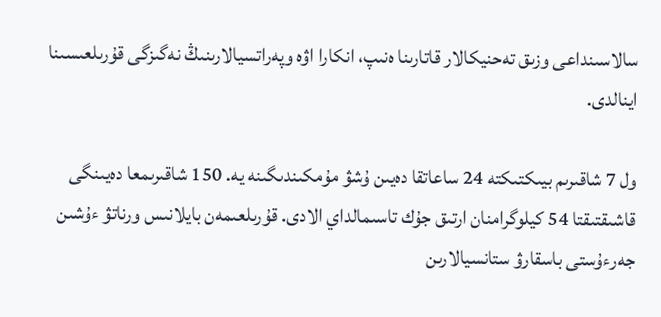سالاسىنداعى وزىق تەحنيكالار قاتارىنا ەنىپ، انكارا اۋە وپەراتسيالارىنىڭ نەگىزگى قۇرىلعىسىنا اينالدى.

ول 7 شاقىرىم بيىكتىكتە 24 ساعاتقا دەيىن ۇشۋ مۇمكىندىگىنە يە. 150 شاقىرىمعا دەيىنگى قاشىقتىقتا 54 كيلوگرامنان ارتىق جۇك تاسىمالداي الادى. قۇرىلعىمەن بايلانىس ورناتۋ ءۇشىن جەرءۇستى باسقارۋ ستانسيالارىن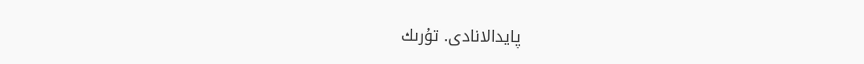پايدالانادى. تۇرىك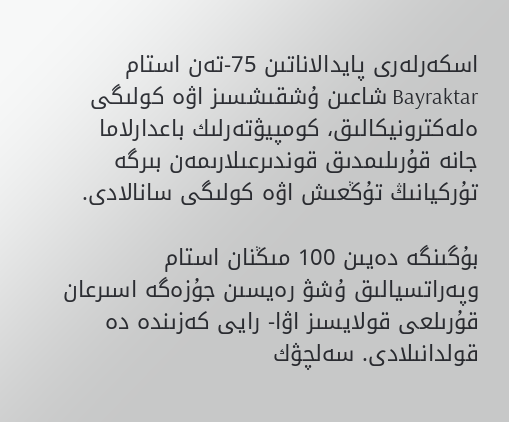اسكەرلەرى پايدالاناتىن 75-تەن استام Bayraktar شاعىن ۇشقىشسىز اۋە كولىگى ەلەكترونيكالىق، كومپيۋتەرلىك باعدارلاما جانە قۇرىلىمدىق قوندىرعىلارىمەن بىرگە تۇركيانىڭ تۇڭعىش اۋە كولىگى سانالادى.

بۇگىنگە دەيىن 100 مىڭنان استام وپەراتسيالىق ۇشۋ رەيسىن جۇزەگە اسىرعان قۇرىلعى قولايسىز اۋا- رايى كەزىندە دە قولدانىلادى. سەلچۋك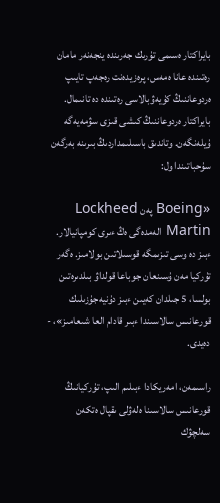بايراكتار ەسىمى تۇرىك جەرىندە ينجەنەر مامان رەتىندە عانا ەمەس، پرەزيدەنت رەجەپ تايىپ ەردوعاننىڭ كۇيەۋبالاسى رەتىندە دە تانىمال. بايراكتار ەردوعاننىڭ كىشى قىزى سۋمەيەگە ۇيلەنگەن. وتاندىق باسىلىمداردىڭ بىرىنە بەرگەن سۇحباتىندا ول:

«Boeing پەن Lockheed Martin الەمدەگى ەڭ ءىرى كومپانيالار. ءبىز دە وسى تىزىمگە قوسىلاتىن بولامىز. ەگەر تۇركيا مەن ۇسىنعان جوباعا قولداۋ بىلدىرەتىن بولسا، 5 جىلدان كەيىن ءبىز دۇنيەجۇزىلىك قورعانىس سالاسىندا ءبىر قادام العا شىعامىز»، - دەيدى.

راسىمەن، امەريكادا ءبىلىم الىپ، تۇركيانىڭ قورعانىس سالاسىنا ەلەۋلى ىقپال ەتكەن سەلچۋك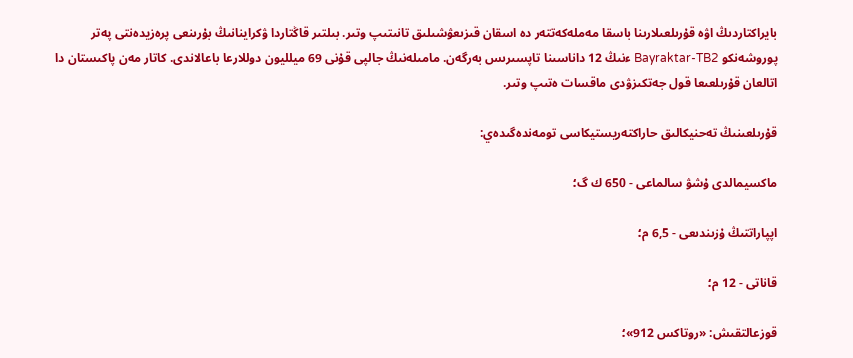بايراكتاردىڭ اۋە قۇرىلعىلارىنا باسقا مەملەكەتتەر دە اسقان قىزىعۋشىلىق تانىتىپ وتىر. بىلتىر قاڭتاردا ۋكراينانىڭ بۇرىنعى پرەزيدەنتى پەتر پوروشەنكو Bayraktar-TB2 ءنىڭ 12 داناسىنا تاپسىرىس بەرگەن. مامىلەنىڭ جالپى قۇنى 69 ميلليون دوللارعا باعالاندى. كاتار مەن پاكىستان دا اتالعان قۇرىلعىعا قول جەتكىزۋدى ماقسات ەتىپ وتىر.

قۇرىلعىنىڭ تەحنيكالىق حاراكتەريستيكاسى تومەندەگىدەي:

ماكسيمالدى ۇشۋ سالماعى - 650 ك گ؛

اپپاراتتىڭ ۇزىندىعى - 6,5 م؛

قاناتى - 12 م؛

قوزعالتقىش: «روتاكس 912»؛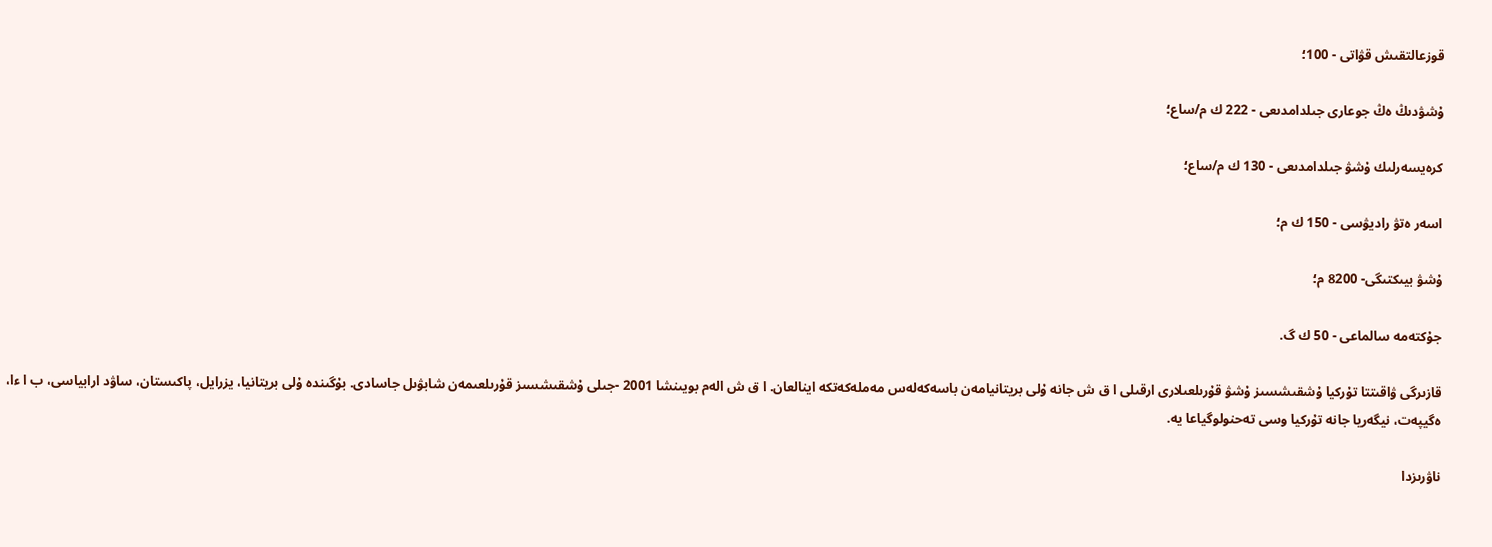قوزعالتقىش قۋاتى - 100؛

ۇشۋدىڭ ەڭ جوعارى جىلدامدىعى - 222 ك م/ساع؛

كرەيسەرلىك ۇشۋ جىلدامدىعى - 130 ك م/ساع؛

اسەر ەتۋ راديۋسى - 150 ك م؛

ۇشۋ بيىكتىگى- 8200 م؛

جۇكتەمە سالماعى - 50 ك گ.

قازىرگى ۋاقىتتا تۇركيا ۇشقىشسىز ۇشۋ قۇرىلعىلارى ارقىلى ا ق ش جانە ۇلى بريتانيامەن باسەكەلەس مەملەكەتكە اينالعان. ا ق ش الەم بويىنشا 2001 -جىلى ۇشقىشسىز قۇرىلعىمەن شابۋىل جاسادى. بۇگىندە ۇلى بريتانيا، يزرايل، پاكىستان، ساۋد ارابياسى، ب ا ءا، ەگيپەت، نيگەريا جانە تۇركيا وسى تەحنولوگياعا يە.

ناۋرىزدا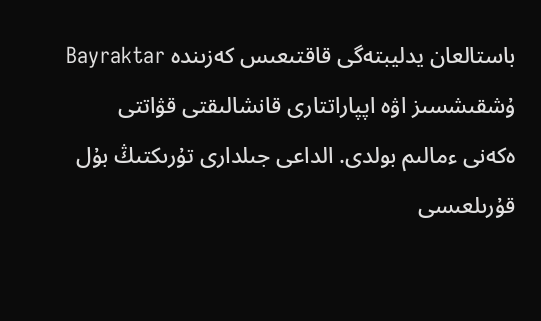باستالعان يدليبتەگى قاقتىعىس كەزىندە Bayraktar ۇشقىشسىز اۋە اپپاراتتارى قانشالىقتى قۋاتتى ەكەنى ءمالىم بولدى. الداعى جىلدارى تۇرىكتىڭ بۇل قۇرىلعىسى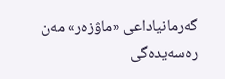گەرمانياداعى «ماۋزەر» مەن رەسەيدەگى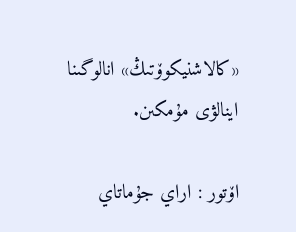«كالاشنيكوۆتىڭ» انالوگىنا اينالۋى مۇمكىن.

اۆتور : اراي جۇماتاي